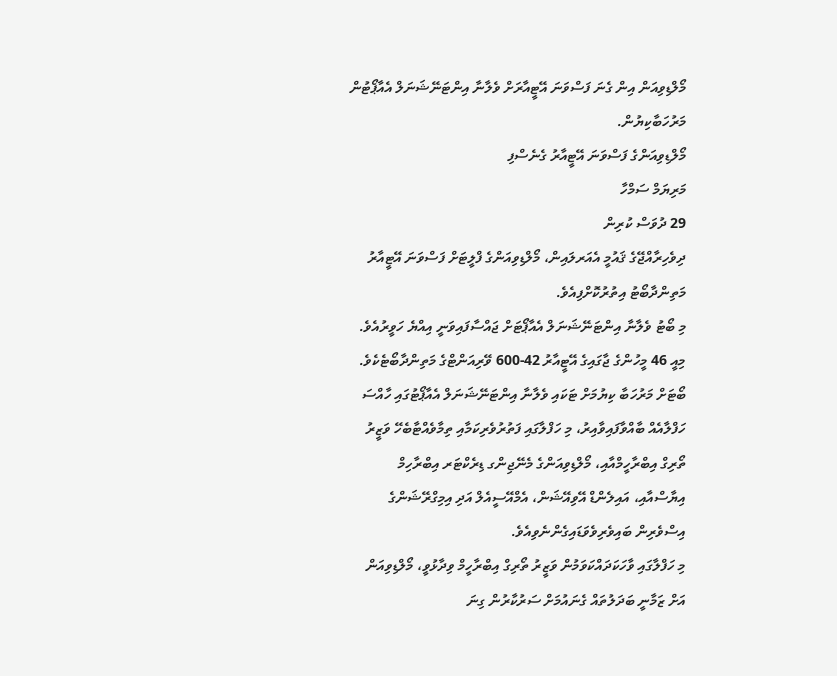މޯލްޑިވިއަން އިން ގެނަ ފަސްވަނަ އޭޓީއާރަށް ވެލާނާ އިންޓަނޭޝަނަލް އެއާޕޯޓުން މަރުހަބާކިޔުން.
މޯލްޑިވިއަންގެ ފަސްވަނަ އޭޓީއާރު ގެނެސްފި
މަރިޔަމް ސަމްހާ
29 ދުވަސް ކުރިން
ދިވެހިރާއްޖޭގެ ޤައުމީ އެއަރލައިން، މޯލްޑިވިއަންގެ ފްލީޓަށް ފަސްވަނަ އޭޓީއާރު މަތިންދާބޯޓު އިތުރުކޮށްފިއެވެ.
މި ބޯޓު ވެލާނާ އިންޓަނޭޝަނަލް އެއާޕޯޓަށް ޖައްސާފައިވަނީ އިއްޔެ ހަވީރުއެވެ. މިއީ 46 މީހުންގެ ޖާގައިގެ އޭޓީއާރު 42-600 ވޭރިއަންޓްގެ މަތިންދާބޯޓެކެވެ.
ބޯޓަށް މަރުހަބާ ކިޔުމަށް ޓަކައި ވެލާނާ އިންޓަނޭޝަނަލް އެއާޕޯޓުގައި ހާއްސަ ހަފްލާއެއް ބާއްވާފައިވާއިރު، މި ހަފްލާގައި ފަތުރުވެރިކަމާއި ތިމާވެއްޓާބެހޭ ވަޒީރު ތޯރިގް އިބްރާހީމްއާއި، މޯލްޑިވިއަންގެ މެނޭޖިންގ ޑިރެކްޓަރ އިބްރާހިމް އިޔާސްއާއި، އައިލެންޑް އޭވިއޭޝަން، އެމްއޭސީއެލް އަދި އިމިގްރޭޝަންގެ އިސްވެރިން ބައިވެރިވެވަޑައިގެންނެވިއެވެ.
މި ހަފްލާގައި ވާހަކަދައްކަވަމުން ވަޒީރު ތޯރިގް އިބްރާހީމް ވިދާޅުވީ، މޯލްޑިވިއަން އަށް ޒަމާނީ ބަދަލުތައް ގެނައުމަށް ސަރުކާރުން ގިނަ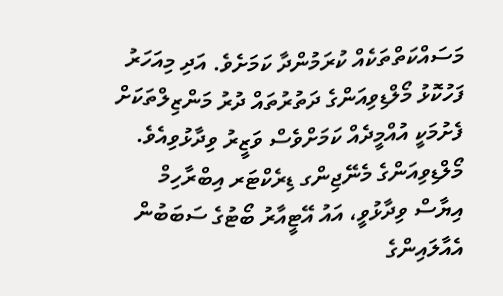މަސައްކަތްތަކެއް ކުރަމުންދާ ކަމަށެވެ. އަދި މިއަހަރު ފަހުކޮޅު މޯލްޑިވިއަންގެ ދަތުރުތައް ދުރު މަންޒިލްތަކަށް ފެށުމަކީ އުއްމީދެއް ކަމަށްވެސް ވަޒީރު ވިދާޅުވިއެވެ.
މޯލްޑިވިއަންގެ މެނޭޖިންގ ޑިރެކްޓަރ އިބްރާހިމް އިޔާސް ވިދާޅުވީ، އައު އޭޓީއާރު ބޯޓުގެ ސަބަބުން އެއާލައިންގެ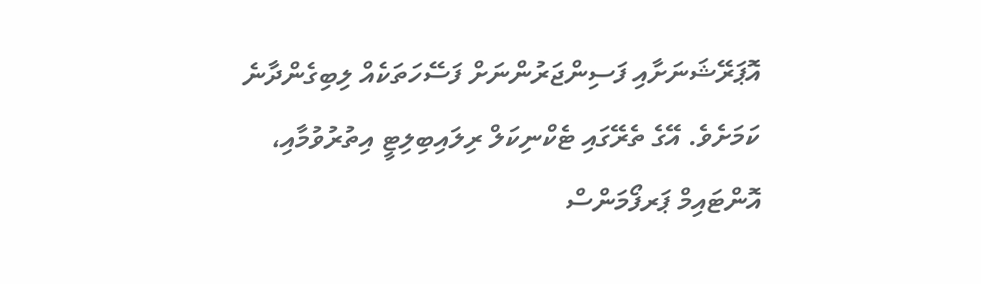އޮޕަރޭޝަނަށާއި ފަސިންޖަރުންނަށް ފަސޭހަތަކެއް ލިބިގެންދާނެ ކަމަށެވެ. އޭގެ ތެރޭގައި ޓެކްނިކަލް ރިލައިބިލިޓީ އިތުރުވުމާއި، އޮންޓައިމް ޕަރފޯމަންސް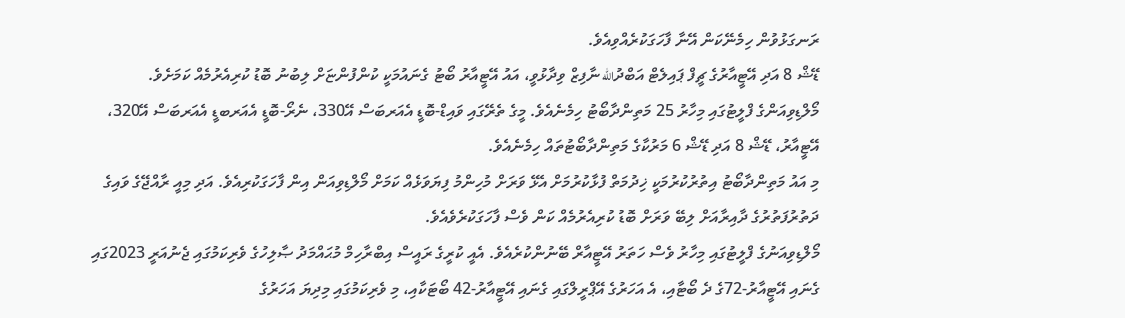ރަނގަޅުވުން ހިމެނޭކަން އޭނާ ފާހަގަކުރެއްވިއެވެ.
ޑޭޝް 8 އަދި އޭޓީއާރުގެ ޗީފް ޕައިލެޓް އަބްދުالله ނާފިޒް ވިދާޅުވީ، އައު އޭޓީއާރު ބޯޓު ގެނައުމަކީ ކުންފުންޏަށް ލިބުނު ބޮޑު ކުރިއެރުމެއް ކަމަށެވެ.
މޯލްޑިވިއަންގެ ފްލީޓުގައި މިހާރު 25 މަތިންދާބޯޓު ހިމެނެއެވެ. މީގެ ތެރޭގައި ވައިޑް-ބޮޑީ އެއަރބަސް އޭ330، ނެރޯ-ބޮޑީ އެއަރބޑީ އެއަރބަސް އޭ320، އޭޓީއާރު، ޑޭޝް 8 އަދި ޑޭޝް 6 މަރުކާގެ މަތިންދާބޯޓުތައް ހިމެނެއެވެ.
މި އައު މަތިންދާބޯޓު އިތުރުކުރުމަކީ ޚިދުމަތް ފުޅާކުރުމަށް އެޅޭ ވަރަށް މުހިންމު ފިޔަވަޅެއް ކަމަށް މޯލްޑިވިއަން އިން ފާހަގަކުރިއެވެ. އަދި މިއީ ރާއްޖޭގެ ވައިގެ ދަތުރުފަތުރުގެ ދާއިރާއަށް ލިބޭ ވަރަށް ބޮޑު ކުރިއެރުމެއް ކަން ވެސް ފާހަގަކުރެވެއެވެ.
މޯލްޑިވިއަނުގެ ފްލީޓުގައި މިހާރު ވެސް ހަތަރު އޭޓީއާރް ބޭނުންކުރެއެވެ. އެއީ ކުރީގެ ރައީސް އިބްރާހިމް މުޙައްމަދު ޞާލިހުގެ ވެރިކަމުގައި ޖެނުއަރީ 2023ގައި ގެނައި އޭޓީއާރު-72ގެ ދެ ބޯޓާއި، އެ އަހަރުގެ އޭޕްރީލްގައި ގެނައި އޭޓީއާރު-42 ބޯޓަކާއި، މި ވެރިކަމުގައި މިދިޔަ އަހަރުގެ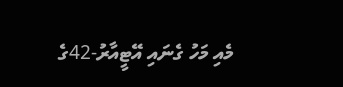މެއި މަހު ގެނައި އޭޓީއާރު-42ގެ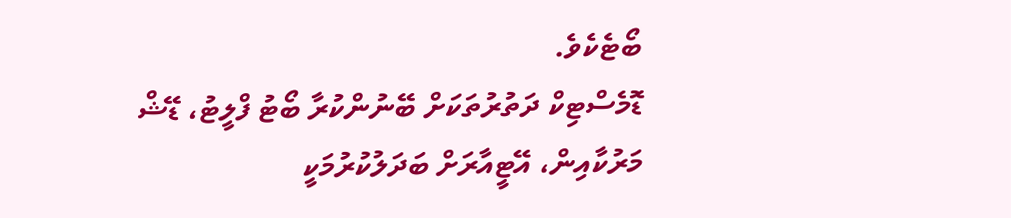ބޯޓެކެވެ.
ޑޮމެސްޓިކް ދަތުރުތަކަށް ބޭނުންކުރާ ބޯޓު ފްލީޓު، ޑޭޝް މަރުކާއިން، އޭޓީއާރަށް ބަދަލުކުރުމަކީ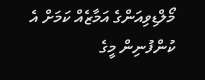މޯލްޑިވިއަންގެ އަމާޒެއް ކަމަށް އެ ކުންފުނިން މީގެ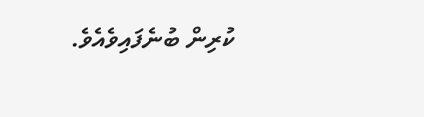ކުރިން ބުނެފައިވެއެވެ.